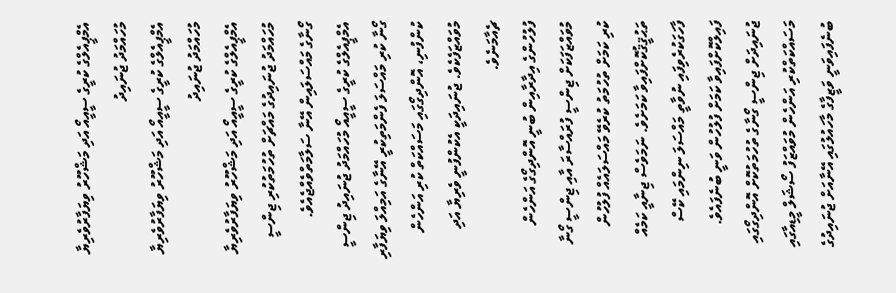އެމްޕީއެލްގެ ކުރީގެ ސީއީއޯ އަދި މަޝްހޫރު ވިޔަފާރުވެރިޔާ މުހައްމަދު ޖުނައިދު
އެމްޕީއެލްގެ ކުރީގެ ސީއީއޯ އަދި މަޝްހޫރު ވިޔަފާރުވެރިޔާ މުހައްމަދު ޖުނައިދު
އެމްޕީއެލްގެ ކުރީގެ ސީއީއޯ އަދި މަޝްހޫރު ވިޔަފާރުވެރިޔާ މުހައްމަދު ޖުނައިދުގެ މައްޗަށް ތުހުމަތުކުރި ޖިންސީ ގޯނާގެ މައްސަލައިން އޭނާ ސަލާމަތްވެއްޖެއެވެ.
އެމްޕީއެލްގެ ކުރީގެ ސީއީއޯ މުހައްމަދު ޖުނައިދު ޖިންސީ ގޯނާ ކުރި މައްސަލަ ފެންމަތިކުރީ އޭނާގެ އަމިއްލަ ވިޔަފާރި ކުންފުނި، އޮންދިގޯގައި މަސައްކަތް ކުރި އަންހެން މުވައްޒަފެކެވެ. ޖުނައިދަކީ އެކުންފުނީ ވެރިޔާ އަދި ޗެއާމަނެވެ.
ފުލުހުންގެ އިދާރާއިން ބުނީ އޮންދިގޯގެ އަންހެން މުވައްޒަފަކަށް ޖިންސީ ފުރައްސާރަ އާއި ޖިންސީ ގޯނާ ކުރި ކަމަށް ތުހުމަތު ކުރެވޭ މައްސަލައެއް ފުލުހުން ތަޙުޤީޤުކޮށްފައިވާ ކަމަށެވެ. ނަމަވެސް ޖިނާއީ ކަމެއް ފާހަގަކުރެވިފައި ނުވާތީ މައްސަލަ ނިންމައި ކޭސް ފައިލްކޮށްފައިވާ ކަމަށް ފުލުހުން ވަނީ ބުނެފައެވެ.
ޖުނައިދަށް ޖިންސީ ގޯނާގެ ތުހުމަތުކޮށް އޮންދިގޯގައި މަސައްކަތްކުރި އަންހެން މުވައްޒަފު ސޯޝަލް މީޑިއާގައި ބުނެފައިވަނީ ވަޒީފާގެ މާހައުލުގައި އޭނާއަށް ޖުނައިދުގެ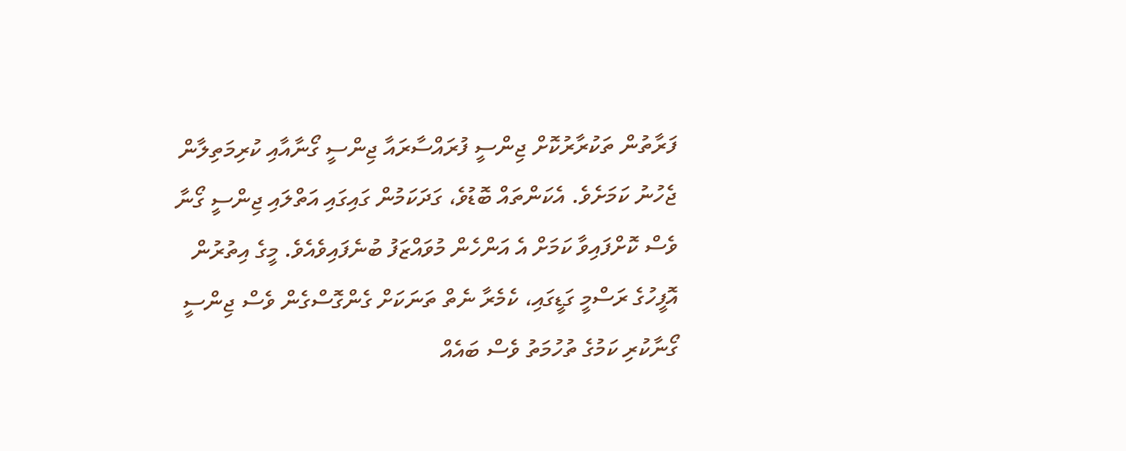ފަރާތުން ތަކުރާރުކޮށް ޖިންސީ ފުރައްސާރައާ ޖިންސީ ގޯނާއާއި ކުރިމަތިލާން ޖެހުނު ކަމަށެވެ. އެކަންތައް ބޮޑުވެ، ގަދަކަމުން ގައިގައި އަތްލައި ޖިންސީ ގޯނާ ވެސް ކޮށްފައިވާ ކަމަށް އެ އަންހެން މުވައްޒަފު ބުނެފައިވެއެވެ. މީގެ އިތުރުން އޮފީހުގެ ރަސްމީ ގަޑީގައި، ކެމެރާ ނެތް ތަނަކަށް ގެންގޮސްގެން ވެސް ޖިންސީ ގޯނާކުރި ކަމުގެ ތުހުމަތު ވެސް ބައެއް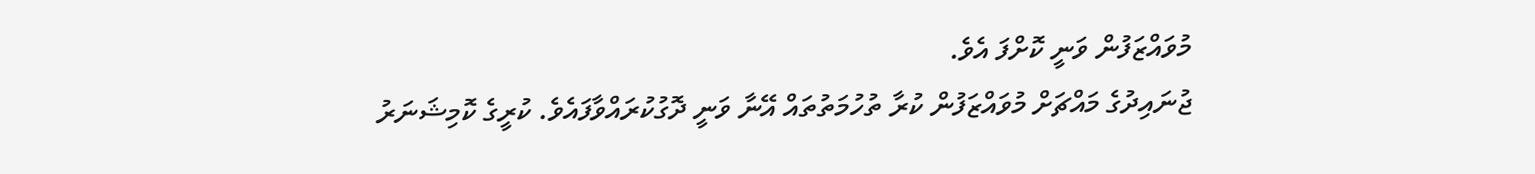މުވައްޒަފުން ވަނީ ކޮށްފަ އެވެ.
ޖުނައިދުގެ މައްޗަށް މުވައްޒަފުން ކުރާ ތުހުމަތުތައް އޭނާ ވަނީ ދޮގުކުރައްވާފައެވެ. ކުރީގެ ކޮމިޝަނަރު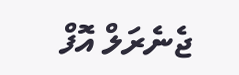ޖެނެރަލް އޮފް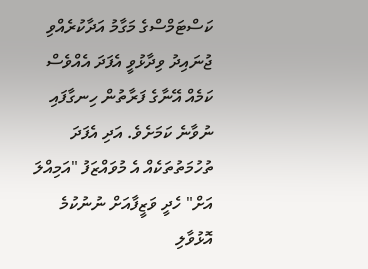ކަސްޓަމްސްގެ މަގާމު އަދާކުރެއްވި ޖުނައިދު ވިދާޅުވީ އެފަދަ އެއްވެސް ކަމެއް އޭނާގެ ފަރާތުން ހިނގާފައި ނުވާނެ ކަމަށެވެ. އަދި އެފަދަ ތުހުމަތުތަކެއް އެ މުވައްޒަފު "އަމިއްލަ އަށް" ހެދީ ވަޒީފާއަށް ނުނުކުމެ އޮޅުވާލި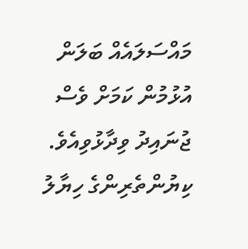މައްސަލައެއް ބަލަން އުޅުމުން ކަމަށް ވެސް ޖުނައިދު ވިދާޅުވިއެވެ.
ކިޔުންތެރިންގެ ހިޔާލު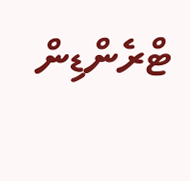ޓްރެންޑިން